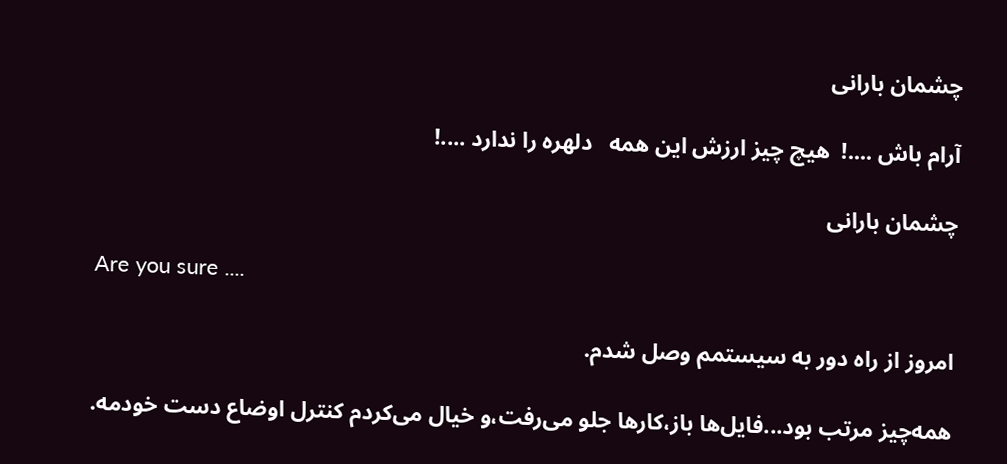چشمان بارانی

آرام باش ....!  هیچ چیز ارزش این همه   دلهره را ندارد ....!

چشمان بارانی

Are you sure ....

امروز از راه دور به سیستمم وصل شدم.

همه‌چیز مرتب بود...فایل‌ها باز،کارها جلو می‌رفت،و خیال می‌کردم کنترل اوضاع دست خودمه.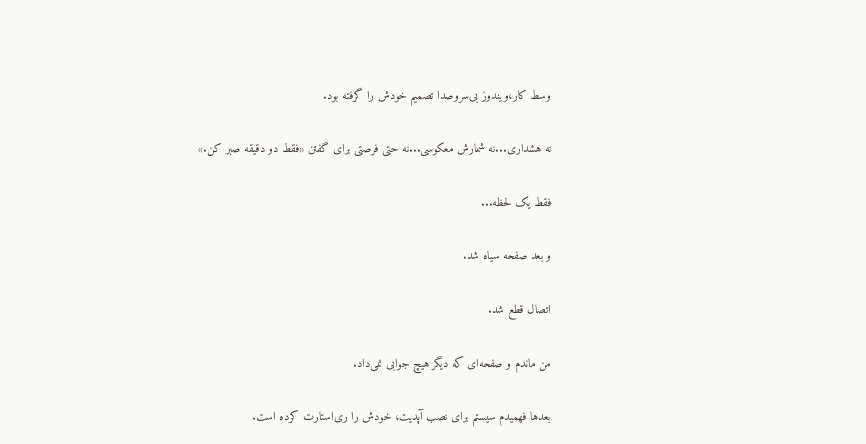وسط کار،ویندوز بی‌سروصدا تصمیم خودش را گرفته بود.

نه هشداری...نه شمارش معکوسی...نه حتی فرصتی برای گفتن «فقط دو دقیقه صبر کن.»

فقط یک لحظه...

و بعد صفحه سیاه شد.

اتصال قطع شد.

من ماندم و صفحه‌ای که دیگر هیچ جوابی نمی‌داد.

بعدها فهمیدم سیستم برای نصب آپدیت، خودش را ری‌استارت کرده است.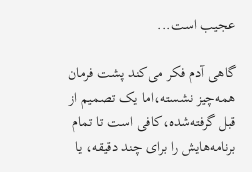عجیب است...

گاهی آدم فکر می‌کند پشت فرمان همه‌چیز نشسته،اما یک تصمیم از قبل گرفته‌شده،کافی است تا تمام برنامه‌هایش را برای چند دقیقه، یا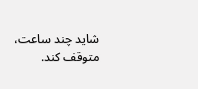شاید چند ساعت، متوقف کند.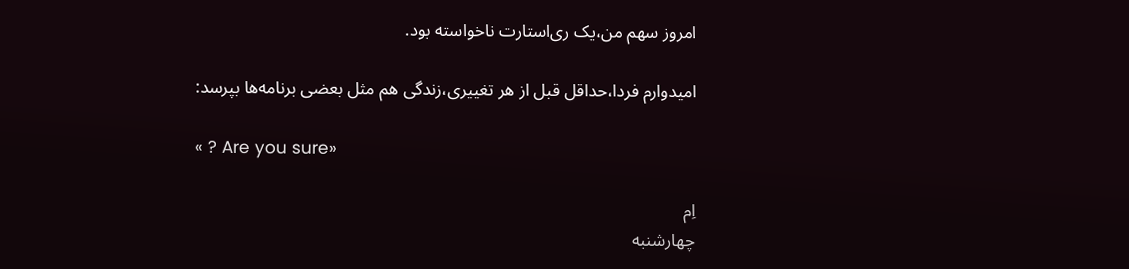امروز سهم من،یک ری‌استارت ناخواسته بود.

امیدوارم فردا،حداقل قبل از هر تغییری،زندگی هم مثل بعضی برنامه‌ها بپرسد:

« ? Are you sure»

اِم
چهارشنبه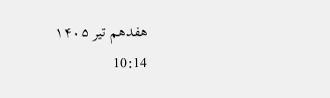هفدهم تیر ۱۴۰۵
10:14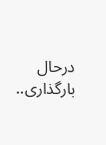درحال بارگذاری..